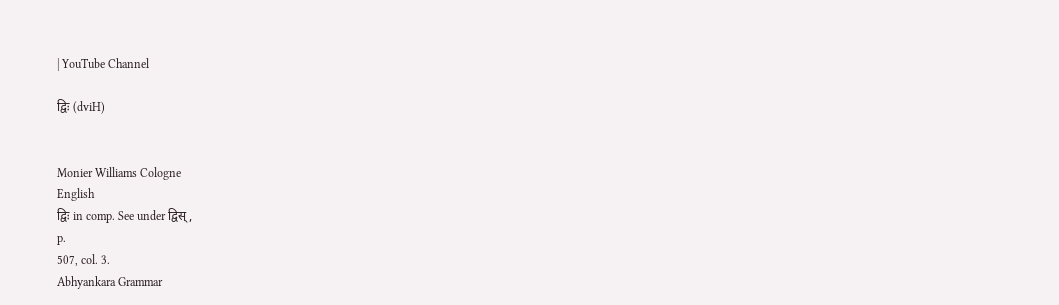| YouTube Channel

द्विः (dviH)


Monier Williams Cologne
English
द्विः in comp. See under द्विस्,
p.
507, col. 3.
Abhyankara Grammar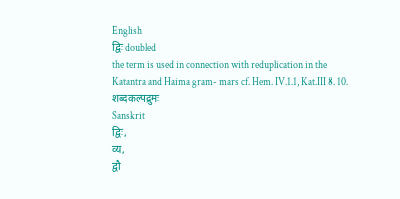English
द्विः doubled
the term is used in connection with reduplication in the Katantra and Haima gram- mars cf. Hem. IV.1.1, Kat.III 8. 10.
शब्दकल्पद्रुमः
Sanskrit
द्विः,
व्य,
द्वौ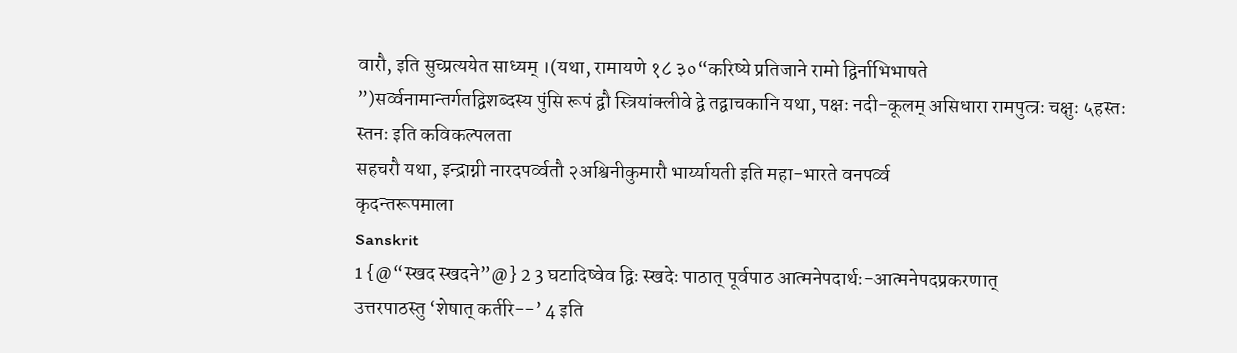वारौ, इति सुच्प्रत्ययेत साध्यम् ।(यथा, रामायणे १८ ३०“करिष्ये प्रतिजाने रामो द्विर्नाभिभाषते
”)सर्व्वनामान्तर्गतद्विशब्दस्य पुंसि रूपं द्वौ स्त्रियांक्लीवे द्वे तद्वाचकानि यथा, पक्षः नदी-कूलम् असिधारा रामपुत्त्रः चक्षुः ५हस्तः स्तनः इति कविकल्पलता
सहचरौ यथा, इन्द्राग्नी नारदपर्व्वतौ २अश्विनीकुमारौ भार्य्यायती इति महा-भारते वनपर्व्व
कृदन्तरूपमाला
Sanskrit
1 {@“स्खद स्खदने”@} 2 3 घटादिष्वेव द्विः स्खदेः पाठात् पूर्वपाठ आत्मनेपदार्थः-आत्मनेपदप्रकरणात्
उत्तरपाठस्तु ‘शेषात् कर्तरि--’ 4 इति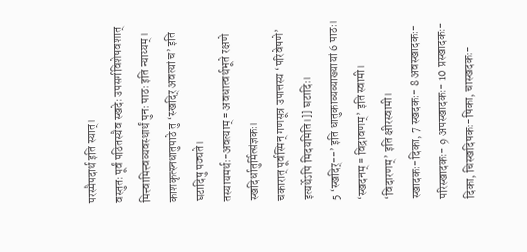परस्मैपदार्थ इति स्यात्।
वस्तुतः पूर्वं पठितस्यैव स्खदेः उपसर्गविशेषवशात् मित्त्वामित्त्वव्यवस्थार्थं पुनः पाठः इति न्याय्यम्।
काशकृत्स्नधातुपाठे तु ‘स्खदिर् अवत्यां च’ इति घटादिषु पठ्यते।
तस्यायमर्थः-अवत्याम् = अवधात्वर्थभूते रक्षणे स्खदिर्धातुर्मित्संज्ञकः।
चकारात् पूर्वस्मिन् गणसूत्र उपात्तस्य ‘परिवेषणे’ इत्यर्थेऽपि मिदयमिति।]] घटादिः।
5 ‘स्खदिर्--’ इति धातुकाव्यव्याख्यायां 6 पाठः।
‘स्खदनम् = विद्रावणम्’ इति स्वामी।
‘विदारणम्’ इति क्षीरस्वामी।
स्खादकः-दिका, 7 स्खदकः- 8 अवस्खादकः-परिस्खादकः- 9 अपस्खादकः- 10 प्रस्खादकः- दिका, चिस्खदिषकः-षिका, चास्खदकः-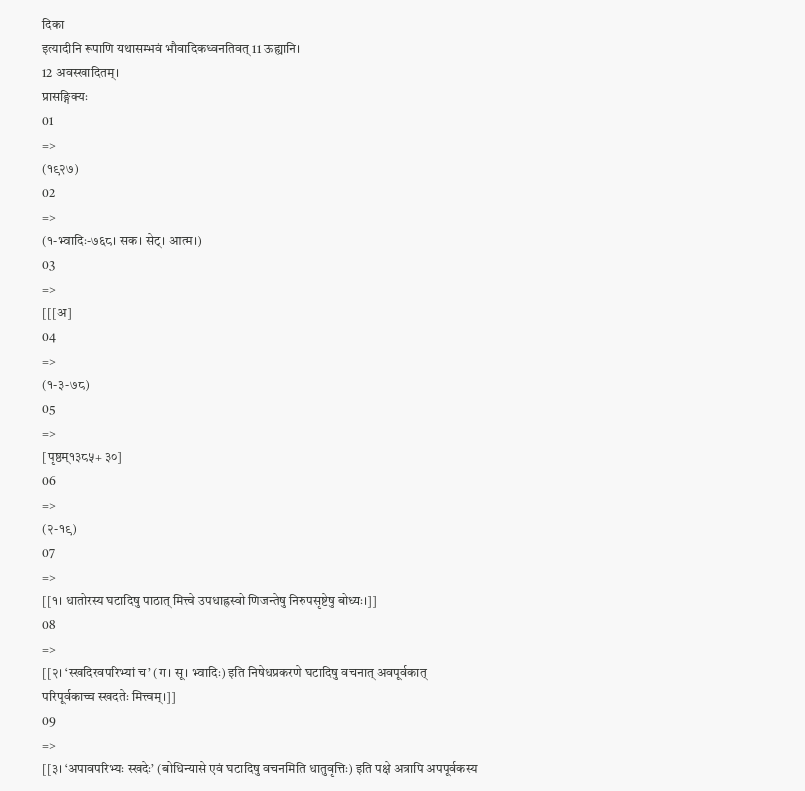दिका
इत्यादीनि रूपाणि यथासम्भवं भौवादिकध्वनतिवत् 11 ऊह्यानि।
12 अवस्खादितम्।
प्रासङ्गिक्यः
01
=>
(१९२७)
02
=>
(१-भ्वादिः-७६८। सक। सेट्। आत्म।)
03
=>
[[[अ]
04
=>
(१-३-७८)
05
=>
[पृष्ठम्१३८५+ ३०]
06
=>
(२-१९)
07
=>
[[१। धातोरस्य घटादिषु पाठात् मित्त्वे उपधाह्रस्वो णिजन्तेषु निरुपसृष्टेषु बोध्यः।]]
08
=>
[[२। ‘स्खदिरवपरिभ्यां च’ (ग। सू। भ्वादिः) इति निषेधप्रकरणे घटादिषु वचनात् अवपूर्वकात् परिपूर्वकाच्च स्खदतेः मित्त्वम्।]]
09
=>
[[३। ‘अपावपरिभ्यः स्खदेः’ (बोधिन्यासे एवं घटादिषु वचनमिति धातुवृत्तिः) इति पक्षे अत्रापि अपपूर्वकस्य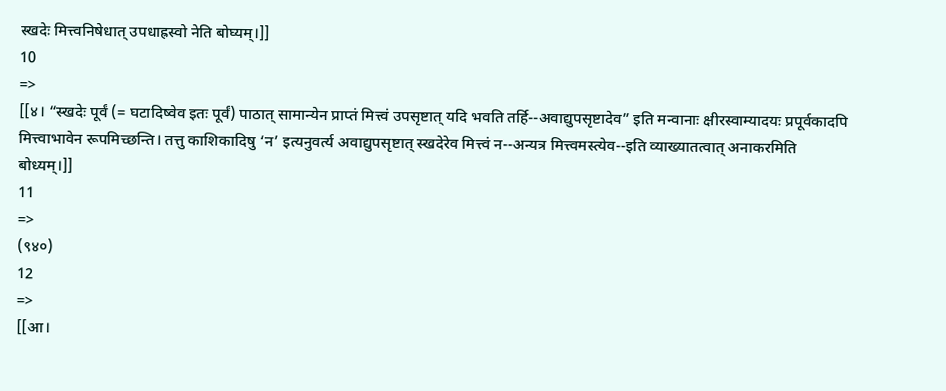स्खदेः मित्त्वनिषेधात् उपधाह्रस्वो नेति बोघ्यम्।]]
10
=>
[[४। “स्खदेः पूर्वं (= घटादिष्वेव इतः पूर्वं) पाठात् सामान्येन प्राप्तं मित्त्वं उपसृष्टात् यदि भवति तर्हि--अवाद्युपसृष्टादेव” इति मन्वानाः क्षीरस्वाम्यादयः प्रपूर्वकादपि मित्त्वाभावेन रूपमिच्छन्ति। तत्तु काशिकादिषु ‘न’ इत्यनुवर्त्य अवाद्युपसृष्टात् स्खदेरेव मित्त्वं न--अन्यत्र मित्त्वमस्त्येव--इति व्याख्यातत्वात् अनाकरमिति बोध्यम्।]]
11
=>
(९४०)
12
=>
[[आ।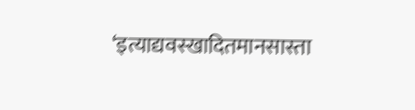‘इत्याद्यवस्खादितमानसास्ता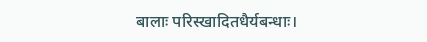बालाः परिस्खादितधैर्यबन्धाः।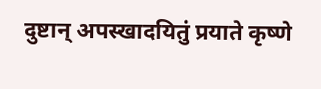दुष्टान् अपस्खादयितुं प्रयाते कृष्णे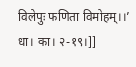विलेपुः फणिता विमोहम्।।’ धा। का। २-१९।]]